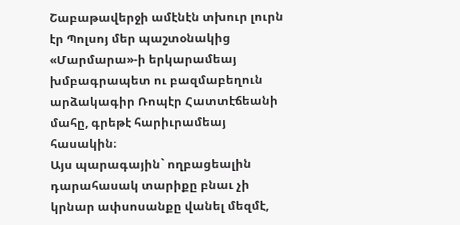Շաբաթավերջի ամէնէն տխուր լուրն էր Պոլսոյ մեր պաշտօնակից «Մարմարա»-ի երկարամեայ խմբագրապետ ու բազմաբեղուն արձակագիր Ռոպէր Հատտէճեանի մահը, գրեթէ հարիւրամեայ հասակին։
Այս պարագային` ողբացեալին դարահասակ տարիքը բնաւ չի կրնար ափսոսանքը վանել մեզմէ,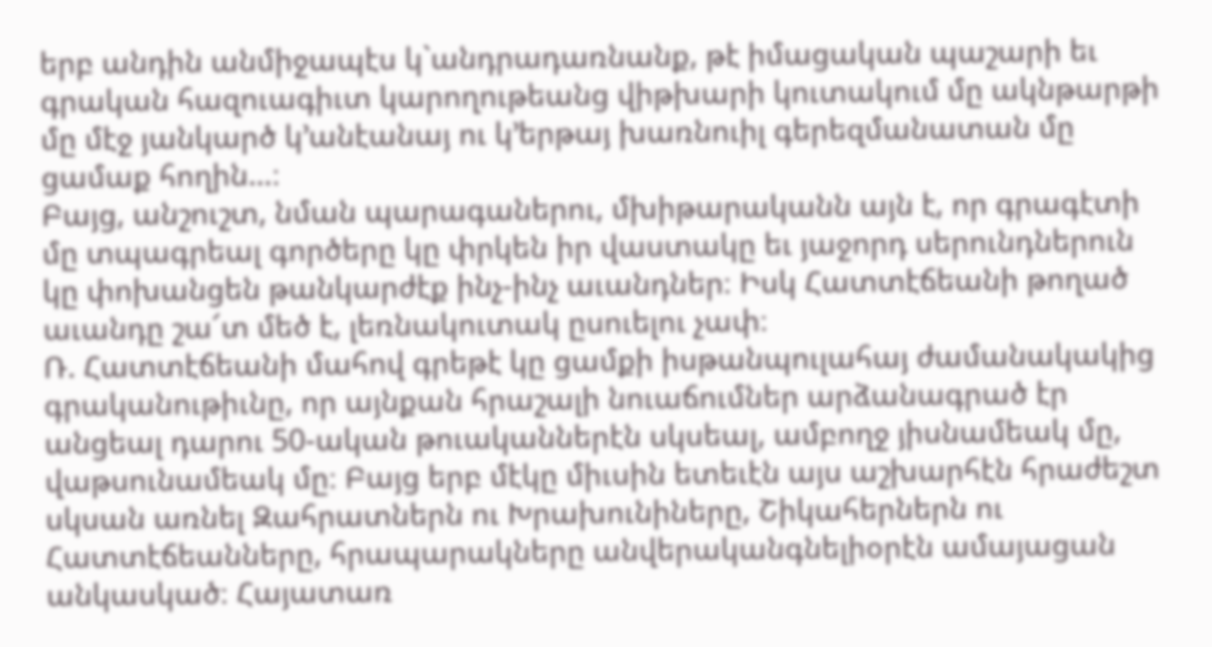երբ անդին անմիջապէս կ`անդրադառնանք, թէ իմացական պաշարի եւ գրական հազուագիւտ կարողութեանց վիթխարի կուտակում մը ակնթարթի մը մէջ յանկարծ կ’անէանայ ու կ’երթայ խառնուիլ գերեզմանատան մը ցամաք հողին…։
Բայց, անշուշտ, նման պարագաներու, մխիթարականն այն է, որ գրագէտի մը տպագրեալ գործերը կը փրկեն իր վաստակը եւ յաջորդ սերունդներուն կը փոխանցեն թանկարժէք ինչ-ինչ աւանդներ։ Իսկ Հատտէճեանի թողած աւանդը շա՜տ մեծ է, լեռնակուտակ ըսուելու չափ։
Ռ. Հատտէճեանի մահով գրեթէ կը ցամքի իսթանպուլահայ ժամանակակից գրականութիւնը, որ այնքան հրաշալի նուաճումներ արձանագրած էր անցեալ դարու 50-ական թուականներէն սկսեալ, ամբողջ յիսնամեակ մը, վաթսունամեակ մը։ Բայց երբ մէկը միւսին ետեւէն այս աշխարհէն հրաժեշտ սկսան առնել Զահրատներն ու Խրախունիները, Շիկահերներն ու Հատտէճեանները, հրապարակները անվերականգնելիօրէն ամայացան անկասկած։ Հայատառ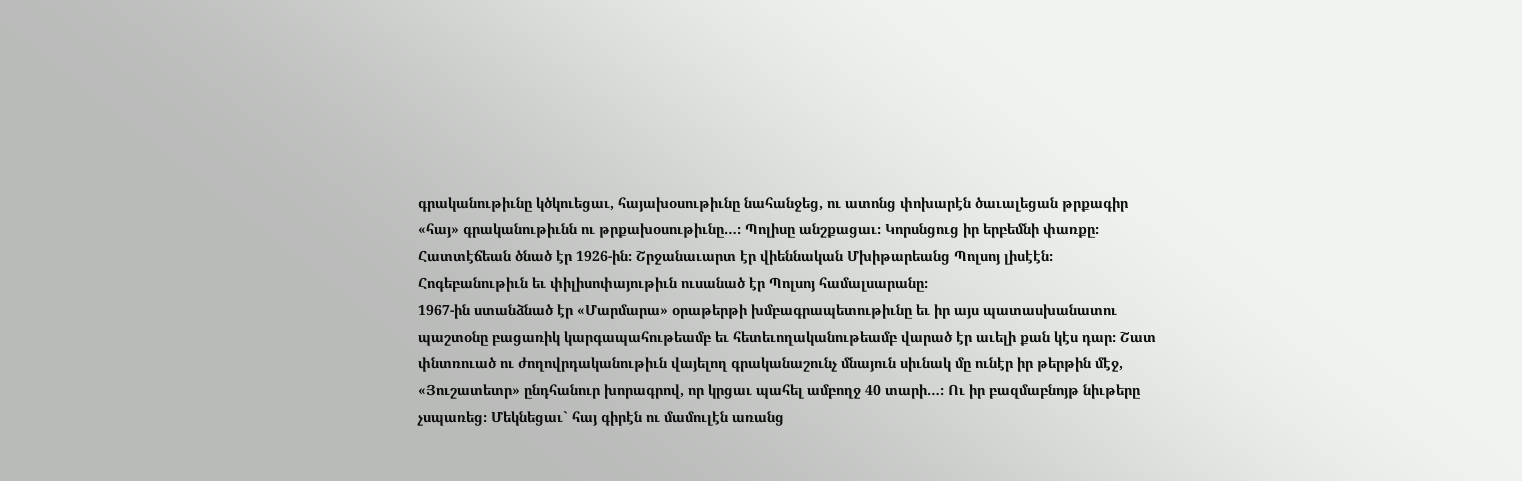գրականութիւնը կծկուեցաւ, հայախօսութիւնը նահանջեց, ու ատոնց փոխարէն ծաւալեցան թրքագիր «հայ» գրականութիւնն ու թրքախօսութիւնը…։ Պոլիսը անշքացաւ։ Կորսնցուց իր երբեմնի փառքը։
Հատտէճեան ծնած էր 1926-ին։ Շրջանաւարտ էր վիեննական Մխիթարեանց Պոլսոյ լիսէէն։ Հոգեբանութիւն եւ փիլիսոփայութիւն ուսանած էր Պոլսոյ համալսարանը։
1967-ին ստանձնած էր «Մարմարա» օրաթերթի խմբագրապետութիւնը եւ իր այս պատասխանատու պաշտօնը բացառիկ կարգապահութեամբ եւ հետեւողականութեամբ վարած էր աւելի քան կէս դար։ Շատ փնտռուած ու ժողովրդականութիւն վայելող գրականաշունչ մնայուն սիւնակ մը ունէր իր թերթին մէջ, «Յուշատետր» ընդհանուր խորագրով, որ կրցաւ պահել ամբողջ 40 տարի…։ Ու իր բազմաբնոյթ նիւթերը չսպառեց։ Մեկնեցաւ` հայ գիրէն ու մամուլէն առանց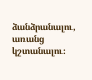ձանձրանալու, առանց կշտանալու։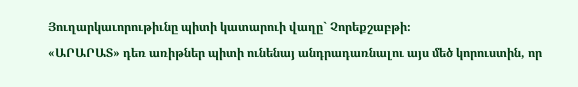Յուղարկաւորութիւնը պիտի կատարուի վաղը` Չորեքշաբթի։
«ԱՐԱՐԱՏ» դեռ առիթներ պիտի ունենայ անդրադառնալու այս մեծ կորուստին, որ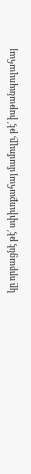կը որբացնէ թէ՛ սփիւռքահայ մամուլը, թէ՛ իսթանպուլահայ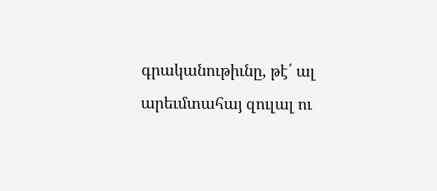գրականութիւնը, թէ՛ ալ արեւմտահայ զուլալ ու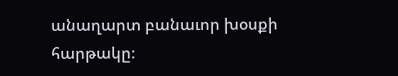անաղարտ բանաւոր խօսքի հարթակը։